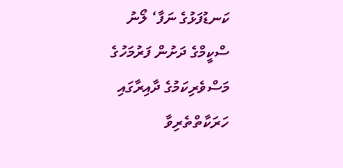ކަނޑުފަޅުގެ ނަފާ‘ ލޯނު ސްކީމްގެ ދަށުން ފަރުމަހުގެ މަސްވެރިކަމުގެ ދާއިރާގައި ހަރަކާތްތެރިވާ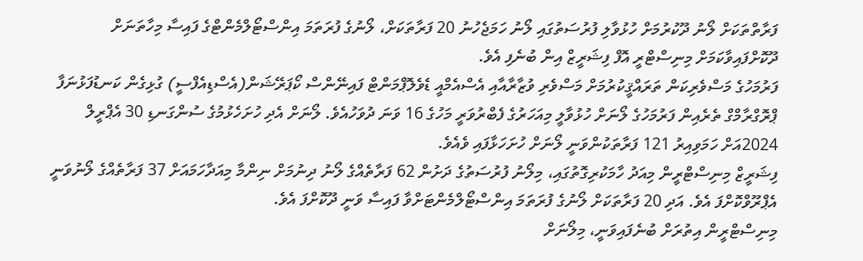ފަރާތްތަކަށް ލޯނު ދޫކުރުމަށް ހުޅުވާލި ފުރުސަތުގައި ލޯނު ހަމަޖެހުނު 20 ފަރާތަކަށް، ލޯނުގެ ފުރަތަމަ އިންސްޓޯލްމެންޓްގެ ފައިސާ މިހާތަނަށް ދޫކޮށްފައިވާކަމަށް މިނިސްޓްރީ އޮފް ފިޝަރީޒް އިން ބުނެފި އެވެ.
ފަރުމަހުގެ މަސްވެރިކަން ތަރައްޤީކުރުމަށް މަސްވެރި ވުޒާރާއާއި އެސްއެމްއީ ޑެވެލޮޕްމަންޓް ފައިނޭންސް ކޯޕަރޭޝަން(އެސްޑިއެފްސީ) ގުޅިގެން ކަނޑުފަޅުނަފާ ޕްރޮގްރާމްގް ތެރެއިން ފަރުމަހުގެ ލޯނަށް ހުޅުވާލީ މިއަހަރުގެ ފެބްރުވަރީ މަހުގެ 16 ވަނަ ދުވަހުއެވެ. ލޯނަށް އެދި ހުށަހެޅުމުގެ ސުންގަނޑި 30 އެޕްރީލް 2024އަށް ހަމަވިއިރު 121 ފަރާތަކުންވަނީ ލޯނަށް ހުށަހަޅާފައި ވެއެވެ.
ފިޝަރީޒް މިނިސްޓްރީން މިއަދު ހާމަކުރިގޮތުގައި، މިލޯނު ފުރުސަތުގެ ދަށުން 62 ފަރާތެއްގެ ލޯނު ދިނުމަށް ނިންމާ މިއަދާހަމައަށް 37 ފަރާތެއްގެ ލޯނުވަނީ އެޕްރޫވްކޮށްފަ އެވެ. އަދި 20 ފަރާތަކަށް ލޯނުގެ ފުރަތަމަ އިންސްޓޯލްމެންޓަށްވާ ފައިސާ ވަނީ ދޫކޮށްފަ އެވެ.
މިނިސްޓްރީން އިތުރަށް ބުނެފައިވަނީ، މިލޯނަށް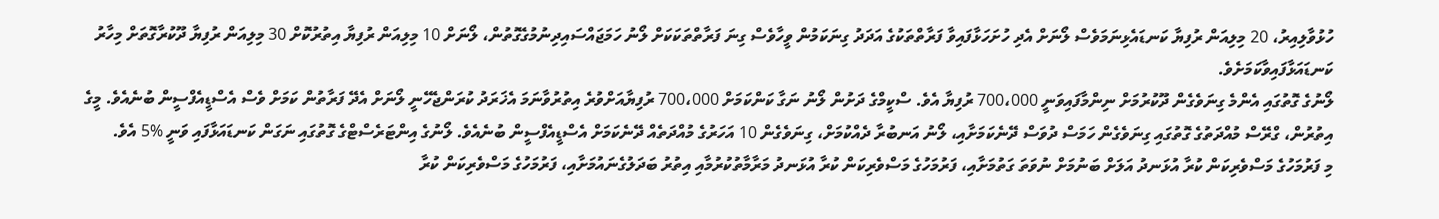ހުޅުވާލިއިރު، 20 މިލިއަން ރުފިޔާ ކަނޑައެޅިނަމަވެސް ލޯނަށް އެދި ހުށަހަޅާފައިވާ ފަރާތްތަކުގެ އަދަދު ގިނަކަމުން ވީހާވެސް ގިނަ ފަރާތްތަކަކަށް ލޯނު ހަމަޖައްސައިދިނުމުގެގޮތުން، ލޯނަށް 10 މިލިއަން ރުފިޔާ އިތުރުކޮށް 30 މިލިއަން ރުފިޔާ ދޫކުރާގޮތަށް މިހާރު ކަނޑައަޅާފައިވާކަމަށެވެ.
ލޯނުގެ ގޮތުގައި އެންމެ ގިނަވެގެން ދޫކުރުމަށް ނިންމާފައިވަނީ 700،000 ރުފިޔާ އެވެ. ސްކީމްގެ ދަށުން ލޯނު ނަގާ ކަންކަމަށް 700،000 ރުފިޔާއަށްވުރެ އިތުރުވާނަމަ އެޚަރަދު ކުރަންޖެހޭނީ ލޯނަށް އެދޭ ފަރާތުން ކަމަށް ވެސް އެސްޑީއެފްސީން ބުނެއެވެ. މީގެ އިތުރުން، ގްރޭސް މުއްދަތުގެ ގޮތުގައި ގިނަވެގެން ހަމަސް ދުވަސް ދޭނެކަމަށާއި، ލޯނު އަނބުރާ ދެއްކުމަށް، ގިނަވެގެން 10 އަހަރުގެ މުއްދަތެއް ދޭނެކަމަށް އެސްޑީއެފްސީން ބުނެއެވެ. ލޯނުގެ އިންޓަރެސްޓްގެ ގޮތުގައި ނަގަން ކަނޑައަޅާފައި ވަނީ %5 އެވެ.
މި ފަރުމަހުގެ މަސްވެރިކަން ކުރާ އުޅަނދު އަލަށް ބަނުމަށް ނުވަތަ ގަތުމަށާއި، ފަރުމަހުގެ މަސްވެރިކަން ކުރާ އުޅަނދު މަރާމާތުކުރުމާއި އިތުރު ބަދަލުގެނައުމަށާއި، ފަރުމަހުގެ މަސްވެރިކަން ކުރާ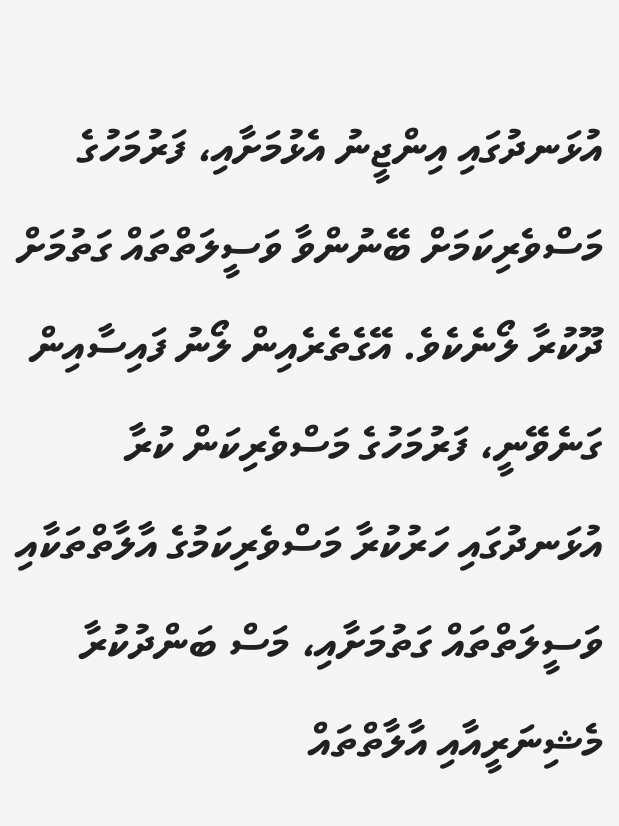އުޅަނދުގައި އިންޖީނު އެޅުމަށާއި، ފަރުމަހުގެ މަސްވެރިކަމަށް ބޭނުންވާ ވަސީލަތްތައް ގަތުމަށް ދޫކުރާ ލޯނެކެވެ. އޭގެތެރެއިން ލޯނު ފައިސާއިން ގަނެވޭނީ، ފަރުމަހުގެ މަސްވެރިކަން ކުރާ އުޅަނދުގައި ހަރުކުރާ މަސްވެރިކަމުގެ އާލާތްތަކާއި ވަސީލަތްތައް ގަތުމަށާއި، މަސް ބަންދުކުރާ މެޝިނަރީއާއި އާލާތްތައް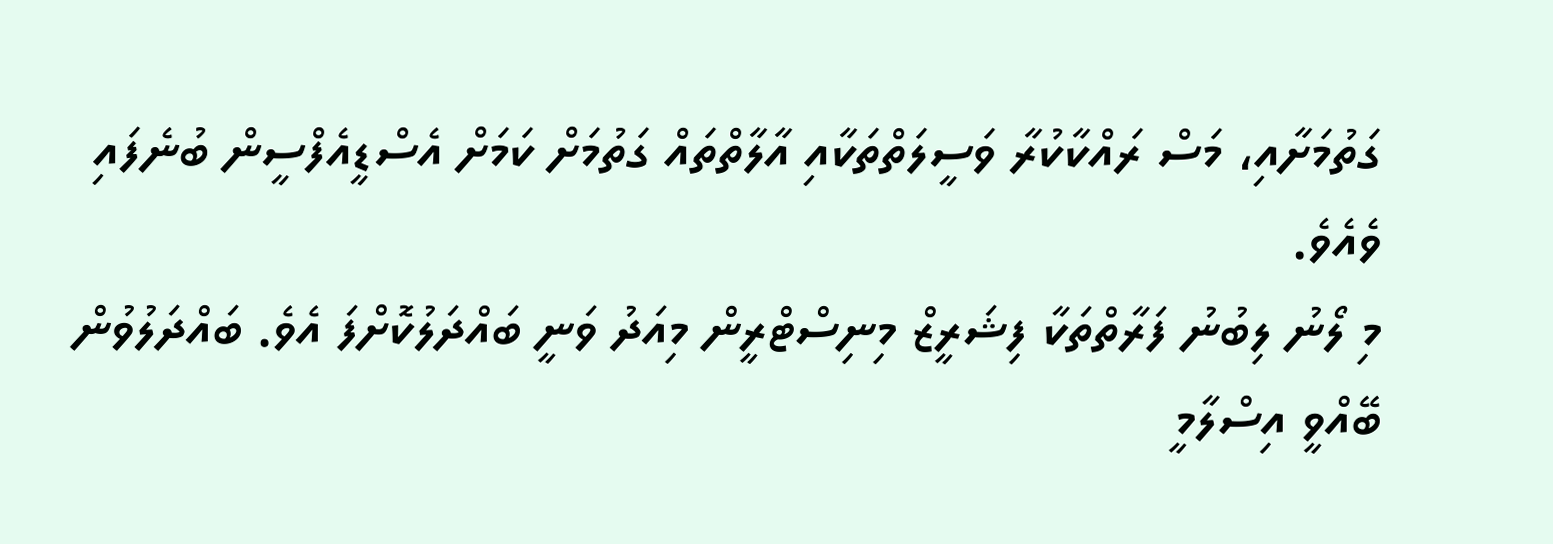ގަތުމަށާއި، މަސް ރައްކާކުރާ ވަސީލަތްތަކާއި އާލާތްތައް ގަތުމަށް ކަމަށް އެސްޑީއެފްސީން ބުނެފައި ވެއެވެ.
މި ލޯނު ލިބުނު ފަރާތްތަކާ ފިޝަރީޒް މިނިސްޓްރީން މިއަދު ވަނީ ބައްދަލުކޮށްފަ އެވެ. ބައްދަލުވުން ބޭއްވީ އިސްލާމީ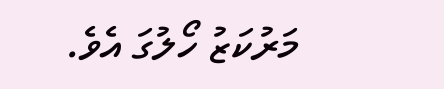މަރުކަޒު ހޯލުގަ އެވެ.